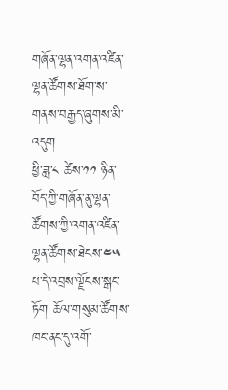གཞོན་ལྷན་འགན་འཛིན་ལྷན་ཚོགས་ཐོག་ས་གནས་བརྒྱད་ཞུགས་མི་འདུག
ཕྱི་ཟླ་༨ ཚེས་༡༡ ཉིན་བོད་ཀྱི་གཞོན་ནུ་ལྷན་ཚོགས་ཀྱི་འགན་འཛིན་ལྷན་ཚོགས་ཐེངས་༤༥ པ་དེ་འབྲས་ལྗོངས་སྒང་ཏོག ཆོལ་གསུམ་ཚོགས་ཁང་ནང་དུ་འགོ་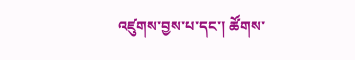འཛུགས་བྱས་པ་དང་། ཚོགས་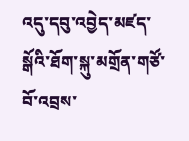འདུ་དབུ་འབྱེད་མཛད་སྒོའི་ཐོག་སྐུ་མགྲོན་གཙོ་བོ་འབྲས་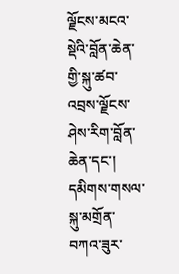ལྗོངས་མངའ་སྡེའི་བློན་ཆེན་གྱི་སྐུ་ཚབ་འབྲས་ལྗོངས་ཤེས་རིག་བློན་ཆེན་དང་། དམིགས་གསལ་སྐུ་མགྲོན་བཀའ་ཟུར་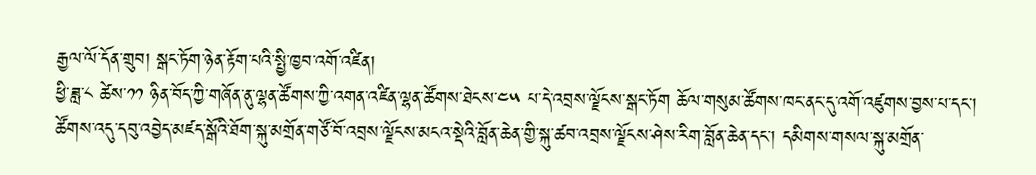རྒྱལ་ལོ་དོན་གྲུབ། སྒང་ཏོག་ཉེན་རྟོག་པའི་སྤྱི་ཁྱབ་འགོ་འཛིན།
ཕྱི་ཟླ་༨ ཚེས་༡༡ ཉིན་བོད་ཀྱི་གཞོན་ནུ་ལྷན་ཚོགས་ཀྱི་འགན་འཛིན་ལྷན་ཚོགས་ཐེངས་༤༥ པ་དེ་འབྲས་ལྗོངས་སྒང་ཏོག ཆོལ་གསུམ་ཚོགས་ཁང་ནང་དུ་འགོ་འཛུགས་བྱས་པ་དང་། ཚོགས་འདུ་དབུ་འབྱེད་མཛད་སྒོའི་ཐོག་སྐུ་མགྲོན་གཙོ་བོ་འབྲས་ལྗོངས་མངའ་སྡེའི་བློན་ཆེན་གྱི་སྐུ་ཚབ་འབྲས་ལྗོངས་ཤེས་རིག་བློན་ཆེན་དང་། དམིགས་གསལ་སྐུ་མགྲོན་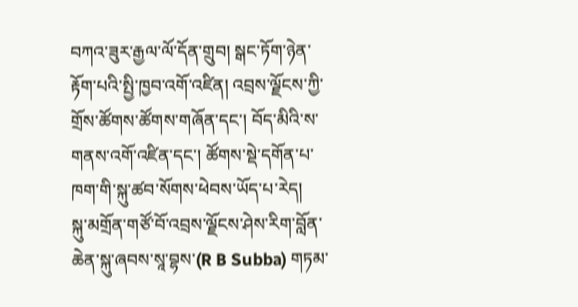བཀའ་ཟུར་རྒྱལ་ལོ་དོན་གྲུབ། སྒང་ཏོག་ཉེན་རྟོག་པའི་སྤྱི་ཁྱབ་འགོ་འཛིན། འབྲས་ལྗོངས་ཀྱི་གྲོས་ཚོགས་ཚོགས་གཞོན་དང་། བོད་མིའི་ས་གནས་འགོ་འཛིན་དང་། ཚོགས་སྡེ་དགོན་པ་ཁག་གི་སྐུ་ཚབ་སོགས་ཕེབས་ཡོད་པ་རེད།
སྐུ་མགྲོན་གཙོ་བོ་འབྲས་ལྗོངས་ཤེས་རིག་བློན་ཆེན་སྐུ་ཞབས་སཱ་བྷས་(R B Subba) གཏམ་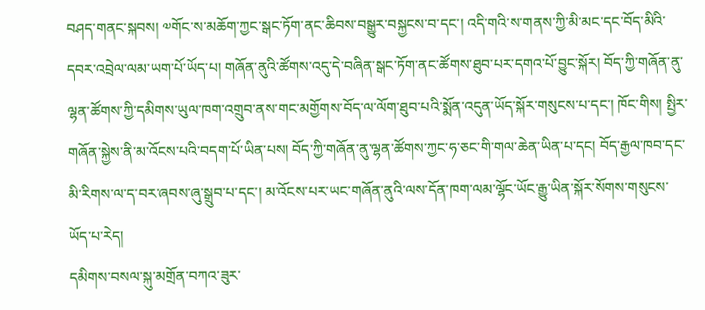བཤད་གནང་སྐབས། ༧གོང་ས་མཆོག་ཀྱང་སྒང་ཏོག་ནང་ཆིབས་བསྒྱུར་བསྐྱངས་བ་དང་། འདི་གའི་ས་གནས་ཀྱི་མི་མང་དང་བོད་མིའི་དབར་འབྲེལ་ལམ་ཡག་པོ་ཡོད་པ། གཞོན་ནུའི་ཚོགས་འདུ་དེ་བཞིན་སྒང་ཏོག་ནང་ཚོགས་ཐུབ་པར་དགའ་པོ་བྱུང་སྐོར། བོད་ཀྱི་གཞོན་ནུ་ལྷན་ཚོགས་ཀྱི་དམིགས་ཡུལ་ཁག་འགྲུབ་ནས་གང་མགྱོགས་བོད་ལ་ལོག་ཐུབ་པའི་སྨོན་འདུན་ཡོད་སྐོར་གསུངས་པ་དང་། ཁོང་གིས། སྤྱིར་གཞོན་སྐྱེས་ནི་མ་འོངས་པའི་བདག་པོ་ཡིན་པས། བོད་ཀྱི་གཞོན་ནུ་ལྷན་ཚོགས་ཀྱང་ཧ་ཅང་གི་གལ་ཆེན་ཡིན་པ་དང། བོད་རྒྱལ་ཁབ་དང་མི་རིགས་ལ་ད་བར་ཞབས་ཞུ་སྒྲུབ་པ་དང་། མ་འོངས་པར་ཡང་གཞོན་ནུའི་ལས་དོན་ཁག་ལམ་ལྷོང་ཡོང་རྒྱུ་ཡིན་སྐོར་སོགས་གསུངས་ཡོད་པ་རེད།
དམིགས་བསལ་སྐུ་མགྲོན་བཀའ་ཟུར་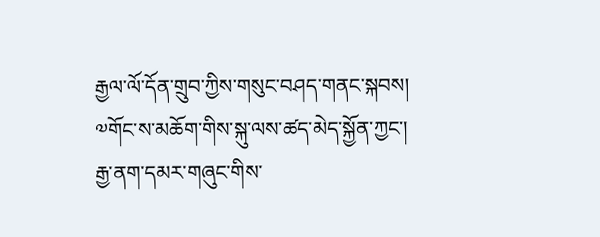རྒྱལ་ལོ་དོན་གྲུབ་ཀྱིས་གསུང་བཤད་གནང་སྐབས། ༧གོང་ས་མཆོག་གིས་སྐུ་ལས་ཚད་མེད་སྐྱོན་ཀྱང་། རྒྱ་ནག་དམར་གཞུང་གིས་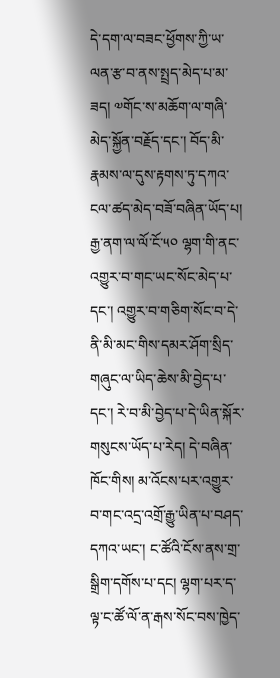དེ་དག་ལ་བཟང་ཕྱོགས་ཀྱི་ཡ་ལན་རྩ་བ་ནས་སྤྲད་མེད་པ་མ་ཟད། ༧གོང་ས་མཆོག་ལ་གཞི་མེད་སྐྱོན་བརྗོད་དང་། བོད་མི་རྣམས་ལ་དུས་རྟགས་ཏུ་དཀའ་ངལ་ཚད་མེད་བཟོ་བཞིན་ཡོད་པ། རྒྱ་ནག་ལ་ལོ་ངོ་༥༠ ལྷག་གི་ནང་འགྱུར་བ་གང་ཡང་སོང་མེད་པ་དང་། འགྱུར་བ་གཅིག་སོང་བ་དེ་ནི་མི་མང་གིས་དམར་ཤོག་སྲིད་གཞུང་ལ་ཡིད་ཆེས་མི་བྱེད་པ་དང་། རེ་བ་མི་བྱེད་པ་དེ་ཡིན་སྐོར་གསུངས་ཡོད་པ་རེད། དེ་བཞིན་ཁོང་གིས། མ་འོངས་པར་འགྱུར་བ་གང་འདྲ་འགྲོ་རྒྱུ་ཡིན་པ་བཤད་དཀའ་ཡང་། ང་ཚོའི་ངོས་ནས་གྲ་སྒྲིག་དགོས་པ་དང། ལྷག་པར་ད་ལྟ་ང་ཚོ་ལོ་ན་རྒས་སོང་བས་ཁྱེད་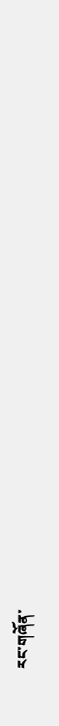རང་གཞོན་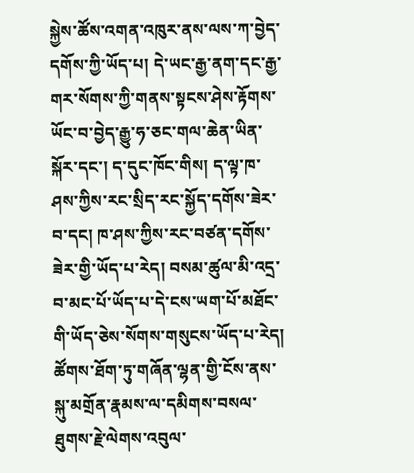སྐྱེས་ཚོས་འགན་འཁུར་ནས་ལས་ཀ་བྱེད་དགོས་ཀྱི་ཡོད་པ། དེ་ཡང་རྒྱ་ནག་དང་རྒྱ་གར་སོགས་ཀྱི་གནས་སྟངས་ཤེས་རྟོགས་ཡོང་བ་བྱེད་རྒྱུ་ཧ་ཅང་གལ་ཆེན་ཡིན་སྐོར་དང་། ད་དུང་ཁོང་གིས། ད་ལྟ་ཁ་ཤས་ཀྱིས་རང་སྲིད་རང་སྐྱོད་དགོས་ཟེར་བ་དང། ཁ་ཤས་ཀྱིས་རང་བཙན་དགོས་ཟེར་གྱི་ཡོད་པ་རེད། བསམ་ཚུལ་མི་འདྲ་བ་མང་པོ་ཡོད་པ་དེ་ངས་ཡག་པོ་མཐོང་གི་ཡོད་ཅེས་སོགས་གསུངས་ཡོད་པ་རེད།
ཚོགས་ཐོག་ཏུ་གཞོན་ལྷན་གྱི་ངོས་ནས་སྐུ་མགྲོན་རྣམས་ལ་དམིགས་བསལ་ཐུགས་རྗེ་ལེགས་འབུལ་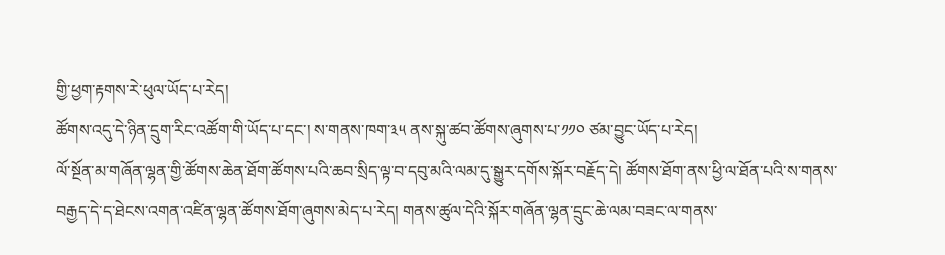གྱི་ཕྱག་རྟགས་རེ་ཕུལ་ཡོད་པ་རེད།
ཚོགས་འདུ་དེ་ཉིན་དྲུག་རིང་འཚོག་གི་ཡོད་པ་དང་། ས་གནས་ཁག་༣༥ ནས་སྐུ་ཚབ་ཚོགས་ཞུགས་པ་༡༡༠ ཙམ་བྱུང་ཡོད་པ་རེད།
ལོ་སྔོན་མ་གཞོན་ལྷན་གྱི་ཚོགས་ཆེན་ཐོག་ཚོགས་པའི་ཆབ་སྲིད་ལྟ་བ་དབུ་མའི་ལམ་དུ་སྒྱུར་དགོས་སྐོར་བརྗོད་དེ། ཚོགས་ཐོག་ནས་ཕྱི་ལ་ཐོན་པའི་ས་གནས་བརྒྱད་དེ་ད་ཐེངས་འགན་འཛིན་ལྷན་ཚོགས་ཐོག་ཞུགས་མེད་པ་རེད། གནས་ཚུལ་དེའི་སྐོར་གཞོན་ལྷན་དྲུང་ཆེ་ལམ་བཟང་ལ་གནས་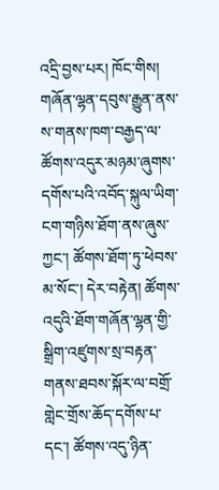འདྲི་བྱས་པར། ཁོང་གིས། གཞོན་ལྷན་དབུས་རྒྱུན་ནས་ས་གནས་ཁག་བརྒྱད་ལ་ཚོགས་འདུར་མཉམ་ཞུགས་དགོས་པའི་འབོད་སྐུལ་ཡིག་ངག་གཉིས་ཐོག་ནས་ཞུས་ཀྱང་། ཚོགས་ཐོག་ཏུ་ཕེབས་མ་སོང་། དེར་བརྟེན། ཚོགས་འདུའི་ཐོག་གཞོན་ལྷན་གྱི་སྒྲིག་འཛུགས་སྲ་བརྟན་གནས་ཐབས་སྐོར་ལ་བགྲོ་གླེང་གྲོས་ཆོད་དགོས་པ་དང་། ཚོགས་འདུ་ཉིན་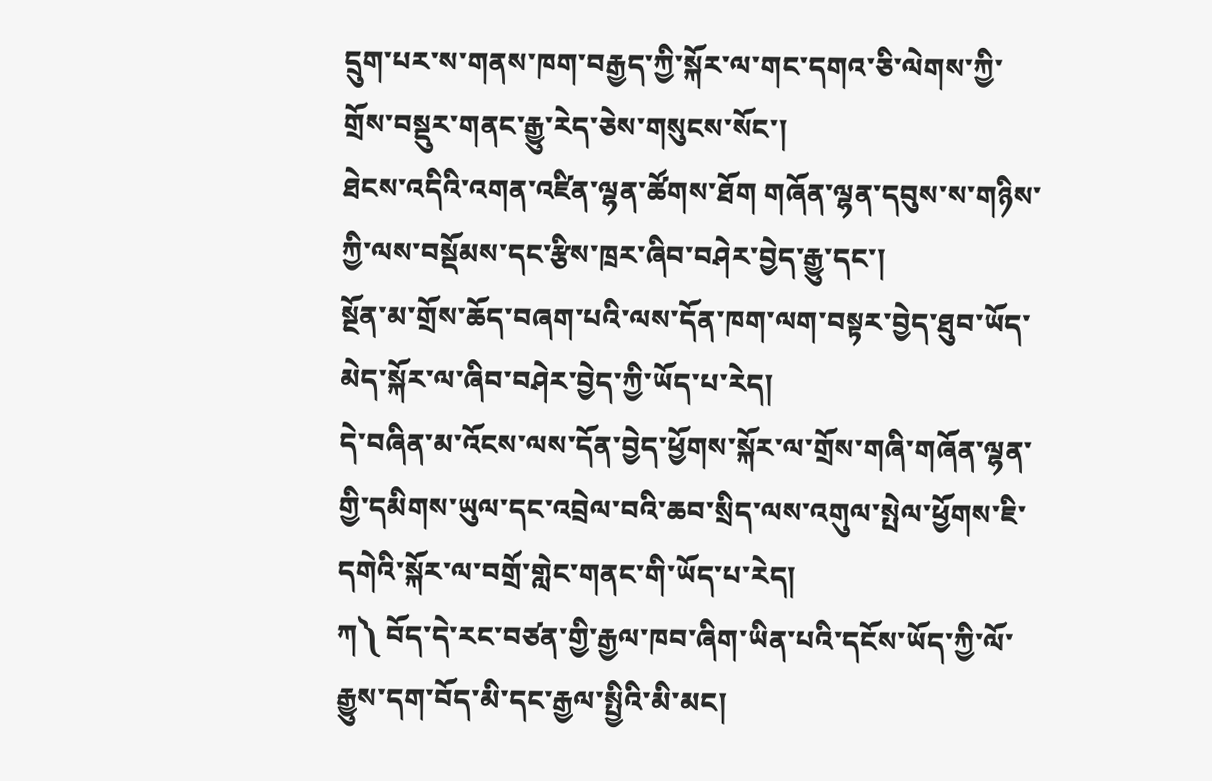དྲུག་པར་ས་གནས་ཁག་བརྒྱད་ཀྱི་སྐོར་ལ་གང་དགའ་ཅི་ལེགས་ཀྱི་གྲོས་བསྡུར་གནང་རྒྱུ་རེད་ཅེས་གསུངས་སོང་།
ཐེངས་འདིའི་འགན་འཛིན་ལྷན་ཚོགས་ཐོག གཞོན་ལྷན་དབུས་ས་གཉིས་ཀྱི་ལས་བསྡོམས་དང་རྩིས་ཁྲར་ཞིབ་བཤེར་བྱེད་རྒྱུ་དང་།
སྔོན་མ་གྲོས་ཆོད་བཞག་པའི་ལས་དོན་ཁག་ལག་བསྟར་བྱེད་ཐུབ་ཡོད་མེད་སྐོར་ལ་ཞིབ་བཤེར་བྱེད་ཀྱི་ཡོད་པ་རེད།
དེ་བཞིན་མ་འོངས་ལས་དོན་བྱེད་ཕྱོགས་སྐོར་ལ་གྲོས་གཞི་གཞོན་ལྷན་གྱི་དམིགས་ཡུལ་དང་འབྲེལ་བའི་ཆབ་སྲིད་ལས་འགུལ་སྤེལ་ཕྱོགས་ཇི་དགེའི་སྐོར་ལ་བགྲོ་གླེང་གནང་གི་ཡོད་པ་རེད།
ཀ༽ བོད་དེ་རང་བཙན་གྱི་རྒྱལ་ཁབ་ཞིག་ཡིན་པའི་དངོས་ཡོད་ཀྱི་ལོ་རྒྱུས་དག་བོད་མི་དང་རྒྱལ་སྤྱིའི་མི་མང།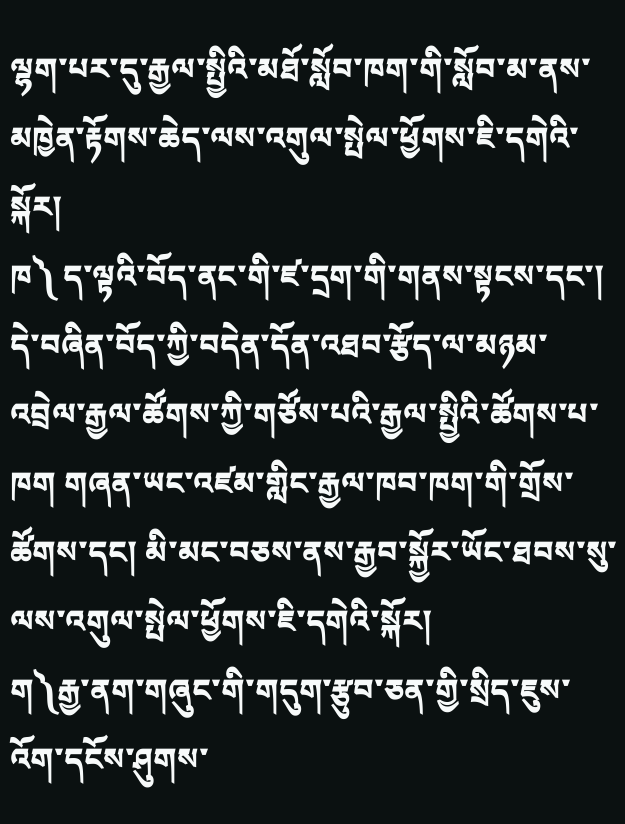ལྷག་པར་དུ་རྒྱལ་སྤྱིའི་མཐོ་སློབ་ཁག་གི་སློབ་མ་ནས་མཁྱེན་རྟོགས་ཆེད་ལས་འགུལ་སྤེལ་ཕྱོགས་ཇི་དགེའི་སྐོར།
ཁ༽ ད་ལྟའི་བོད་ནང་གི་ཛ་དྲག་གི་གནས་སྟངས་དང་། དེ་བཞིན་བོད་ཀྱི་བདེན་དོན་འཐབ་རྩོད་ལ་མཉམ་འབྲེལ་རྒྱལ་ཚོགས་ཀྱི་གཙོས་པའི་རྒྱལ་སྤྱིའི་ཚོགས་པ་ཁག གཞན་ཡང་འཛམ་གླིང་རྒྱལ་ཁབ་ཁག་གི་གྲོས་ཚོགས་དང། མི་མང་བཅས་ནས་རྒྱབ་སྐྱོར་ཡོང་ཐབས་སུ་ལས་འགུལ་སྤེལ་ཕྱོགས་ཇི་དགེའི་སྐོར།
ག༽རྒྱ་ནག་གཞུང་གི་གདུག་རྩུབ་ཅན་གྱི་སྲིད་ཇུས་འོག་དངོས་ཤུགས་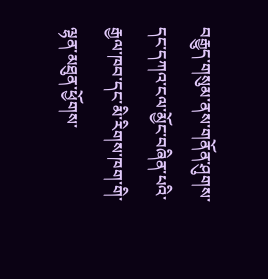བརྒྱུད་གསུམ་ནས་གནོན་ཤུགས་དང་དཀའ་ངལ་མྱོང་བཞིན་པའི་རྒྱལ་ཁབ་དང་མི་རིགས་ཁག་གི་ལྷན་མཐུན་ཕྱོགས་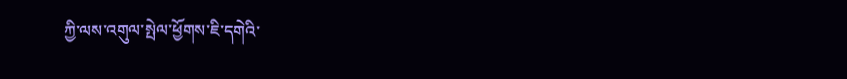ཀྱི་ལས་འགུལ་སྤེལ་ཕྱོགས་ཇི་དགེའི་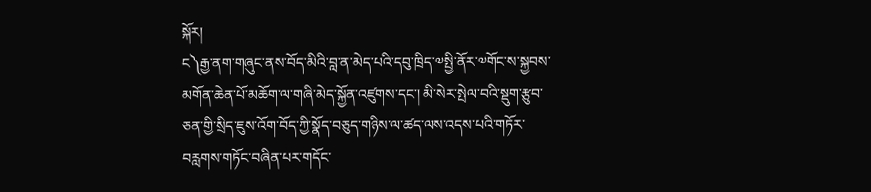སྐོར།
ང༽རྒྱ་ནག་གཞུང་ནས་བོད་མིའི་བླ་ན་མེད་པའི་དབུ་ཁྲིད་༧སྤྱི་ནོར་༧གོང་ས་སྐྱབས་མགོན་ཆེན་པོ་མཆོག་ལ་གཞི་མེད་སྐྱོན་འཛུགས་དང་། མི་སེར་སྤེལ་བའི་སྡུག་རྩུབ་ཅན་གྱི་སྲིད་ཇུས་འོག་བོད་ཀྱི་སྣོད་བཅུད་གཉིས་ལ་ཚད་ལས་འདས་པའི་གཏོར་བརླགས་གཏོང་བཞིན་པར་གདོང་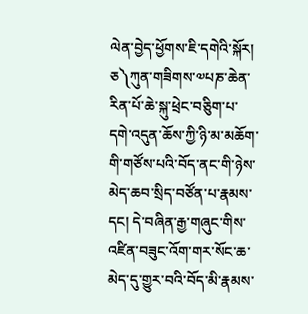ལེན་བྱེད་ཕྱོགས་ཇི་དགེའི་སྐོར།
ཅ༽ཀུན་གཟིགས་༧པཎ་ཆེན་རིན་པོ་ཆེ་སྐུ་ཕྲེང་བཅིུག་པ་དགེ་འདུན་ཆོས་ཀྱི་ཉི་མ་མཆོག་གི་གཙོས་པའི་བོད་ནང་གི་ཉེས་མེད་ཆབ་སྲིད་བཙོན་པ་རྣམས་དང། དེ་བཞིན་རྒྱ་གཞུང་གིས་འཛིན་བཟུང་འོག་གར་སོང་ཆ་མེད་དུ་གྱུར་བའི་བོད་མི་རྣམས་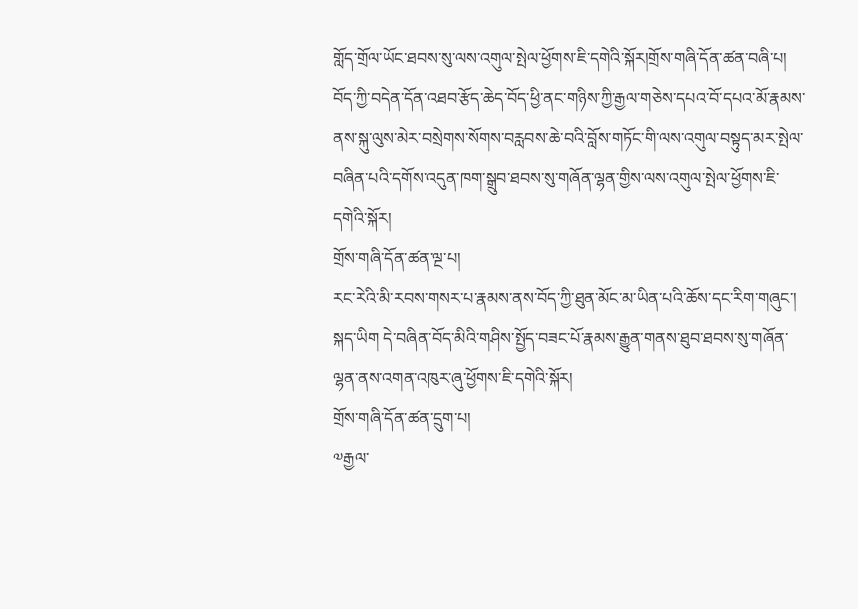གློད་གྲོལ་ཡོང་ཐབས་སུ་ལས་འགུལ་སྤེལ་ཕྱོགས་ཇི་དགེའི་སྐོར།གྲོས་གཞི་དོན་ཚན་བཞི་པ།
བོད་ཀྱི་བདེན་དོན་འཐབ་རྩོད་ཆེད་བོད་ཕྱི་ནང་གཉིས་ཀྱི་རྒྱལ་གཅེས་དཔའ་བོ་དཔའ་མོ་རྣམས་ནས་སྐུ་ལུས་མེར་བསྲེགས་སོགས་བརླབས་ཆེ་བའི་བློས་གཏོང་གི་ལས་འགུལ་བསྟུད་མར་སྤེལ་བཞིན་པའི་དགོས་འདུན་ཁག་སྒྲུབ་ཐབས་སུ་གཞོན་ལྷན་གྱིས་ལས་འགུལ་སྤེལ་ཕྱོགས་ཇི་དགེའི་སྐོར།
གྲོས་གཞི་དོན་ཚན་ལྔ་པ།
རང་རེའི་མི་རབས་གསར་པ་རྣམས་ནས་བོད་ཀྱི་ཐུན་མོང་མ་ཡིན་པའི་ཆོས་དང་རིག་གཞུང་། སྐད་ཡིག དེ་བཞིན་བོད་མིའི་གཤིས་སྤྱོད་བཟང་པོ་རྣམས་རྒྱུན་གནས་ཐུབ་ཐབས་སུ་གཞོན་ལྷན་ནས་འགན་འཁུར་ཞུ་ཕྱོགས་ཇི་དགེའི་སྐོར།
གྲོས་གཞི་དོན་ཚན་དྲུག་པ།
༧རྒྱལ་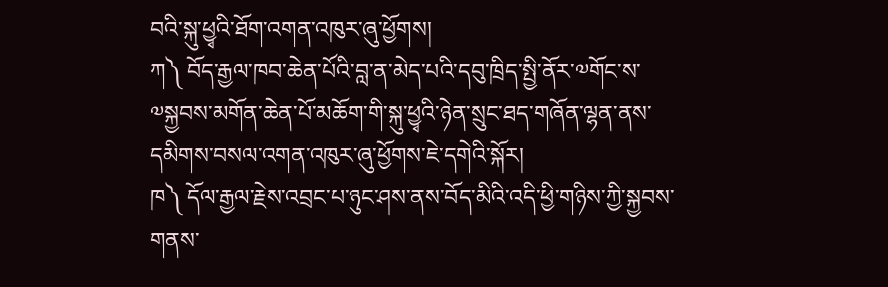བའི་སྐུ་ཕྱྭའི་ཐོག་འགན་འཁུར་ཞུ་ཕྱོགས།
ཀ༽ བོད་རྒྱལ་ཁབ་ཆེན་པོའི་བླ་ན་མེད་པའི་དབུ་ཁྲིད་སྤྱི་ནོར་༧གོང་ས་༧སྐྱབས་མགོན་ཆེན་པོ་མཆོག་གི་སྐུ་ཕྱྭའི་ཉེན་སྲུང་ཐད་གཞོན་ལྷན་ནས་དམིགས་བསལ་འགན་འཁུར་ཞུ་ཕྱོགས་ཇེ་དགེའི་སྐོར།
ཁ༽ དོལ་རྒྱལ་རྗེས་འབྲང་པ་ཉུང་ཤས་ནས་བོད་མིའི་འདི་ཕྱི་གཉིས་ཀྱི་སྐྱབས་གནས་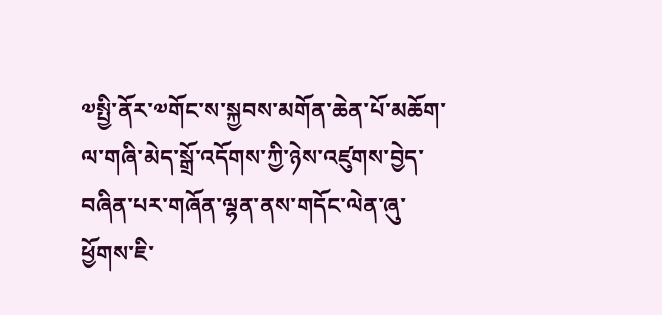༧སྤྱི་ནོར་༧གོང་ས་སྐྱབས་མགོན་ཆེན་པོ་མཆོག་ལ་གཞི་མེད་སྒྲོ་འདོགས་ཀྱི་ཉེས་འཛུགས་བྱེད་བཞིན་པར་གཞོན་ལྷན་ནས་གདོང་ལེན་ཞུ་ཕྱོགས་ཇི་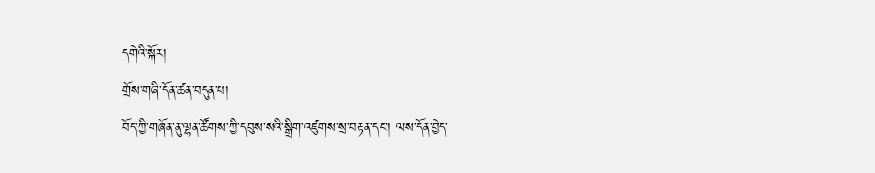དགེའི་སྐོར།
གྲོས་གཞི་དོན་ཚན་བདུན་པ།
བོད་ཀྱི་གཞོན་ནུ་ལྷན་ཚོགས་ཀྱི་དབུས་སའི་སྒྲིག་འཛུགས་སྲ་བརྟན་དང་། ལས་དོན་བྱེད་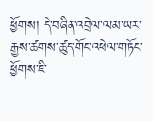ཕྱོགས། དེ་བཞིན་འབྲེལ་ལམ་ཡར་རྒྱས་ཚགས་ཚུད་གོང་འཕེལ་གཏོང་ཕྱོགས་ཇི་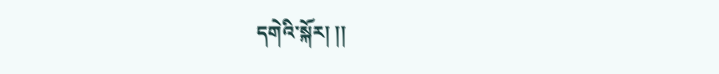དགེའི་སྐོར། །།